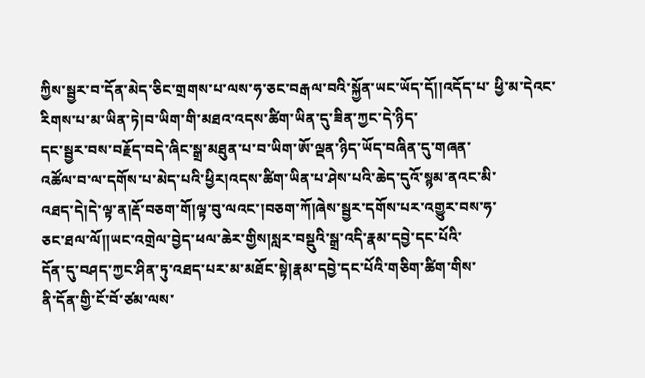ཀྱིས་སྦྱར་བ་དོན་མེད་ཅིང་གྲགས་པ་ལས་ཧ་ཅང་བརྒལ་བའི་སྐྱོན་ཡང་ཡོད་དོ།།འདོད་པ་ ཕྱི་མ་དེའང་རིགས་པ་མ་ཡིན་ཏེ།བ་ཡིག་གི་མཐའ་འདས་ཚིག་ཡིན་དུ་ཟིན་ཀྱང་དེ་ཉིད་
དང་སྦྱར་བས་བརྗོད་བདེ་ཞིང་སྒྲ་མཐུན་པ་བ་ཡིག་ཨོ་ལྡན་ཉིད་ཡོད་བཞིན་དུ་གཞན་
འཚོལ་བ་ལ་དགོས་པ་མེད་པའི་ཕྱིར།འདས་ཚིག་ཡིན་པ་ཤེས་པའི་ཆེད་དུའོ་སྙམ་ནའང་མི་
འཐད་དེ།དེ་ལྟ་ན།རྡོ་བཅག་གོ།ལྟ་བུ་ལའང་།བཅག་ཀོ།ཞེས་སྦྱར་དགོས་པར་འགྱུར་བས་ཧ་
ཅང་ཐལ་ལོ།།ཡང་འགྲེལ་བྱེད་ཕལ་ཆེར་གྱིས།སླར་བསྡུའི་སྒྲ་འདི་རྣམ་དབྱེ་དང་པོའི་
དོན་དུ་བཤད་ཀྱང་ཤིན་ཏུ་འཐད་པར་མ་མཐོང་སྟེ།རྣམ་དབྱེ་དང་པོའི་གཅིག་ཚིག་གིས་
ནི་དོན་གྱི་ངོ་བོ་ཙམ་ལས་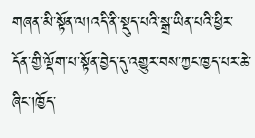གཞན་མི་སྟོན་ལ།འདི་ནི་སྡུད་པའི་སྒྲ་ཡིན་པའི་ཕྱིར་
དོན་གྱི་ལྡོག་པ་སྟོན་བྱེད་དུ་འགྱུར་བས་ཀྱང་ཁྱད་པར་ཆེ་ཞིང་།ཁྱོད་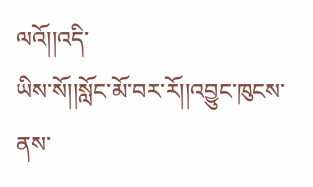ལའོ།།འདི་
ཡིས་སོ།།སློང་མོ་བར་རོ།།འབྱུང་ཁུངས་ནས་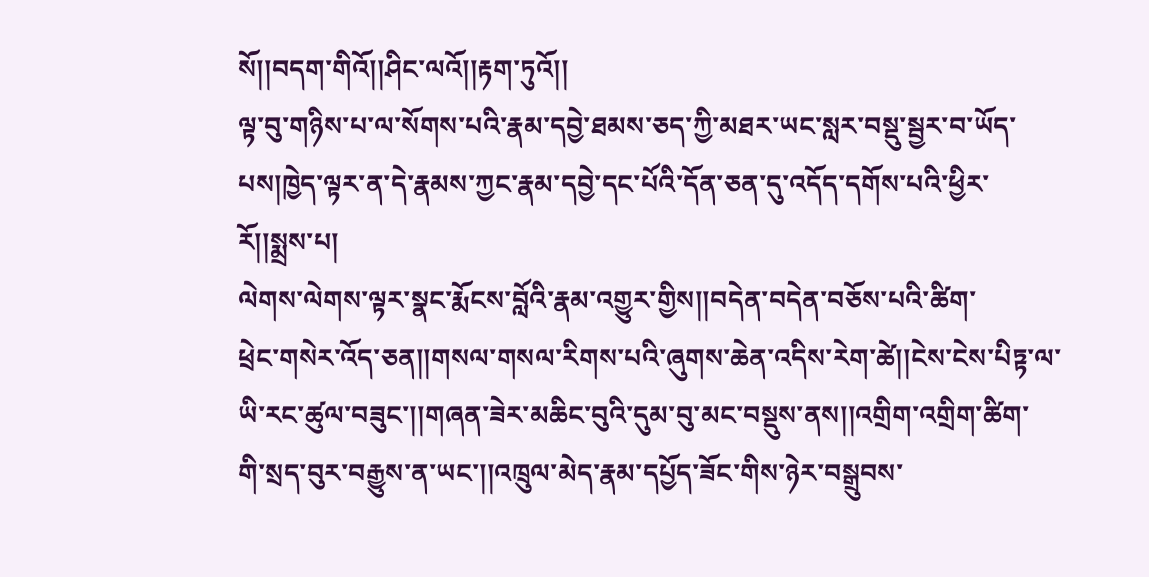སོ།།བདག་གིའོ།།ཤིང་ལའོ།།རྟག་ཏུའོ།།
ལྟ་བུ་གཉིས་པ་ལ་སོགས་པའི་རྣམ་དབྱེ་ཐམས་ཅད་ཀྱི་མཐར་ཡང་སླར་བསྡུ་སྦྱར་བ་ཡོད་
པས།ཁྱེད་ལྟར་ན་དེ་རྣམས་ཀྱང་རྣམ་དབྱེ་དང་པོའི་དོན་ཅན་དུ་འདོད་དགོས་པའི་ཕྱིར་
རོ།།སྨྲས་པ།
ལེགས་ལེགས་ལྟར་སྣང་རྨོངས་བློའི་རྣམ་འགྱུར་གྱིས།།བདེན་བདེན་བཅོས་པའི་ཚིག་
ཕྲེང་གསེར་འོད་ཅན།།གསལ་གསལ་རིགས་པའི་ཞུགས་ཆེན་འདིས་རེག་ཚེ།།ངེས་ངེས་པིཏྟ་ལ་
ཡི་རང་ཚུལ་བཟུང་།།གཞན་ཟེར་མཆིང་བུའི་དུམ་བུ་མང་བསྡུས་ནས།།འགྲིག་འགྲིག་ཚིག་
གི་སྲད་བུར་བརྒྱུས་ན་ཡང་།།འཁྲུལ་མེད་རྣམ་དཔྱོད་ཟོང་གིས་ཉེར་བསྒྲུབས་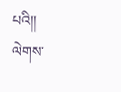པའི།།
ལེགས་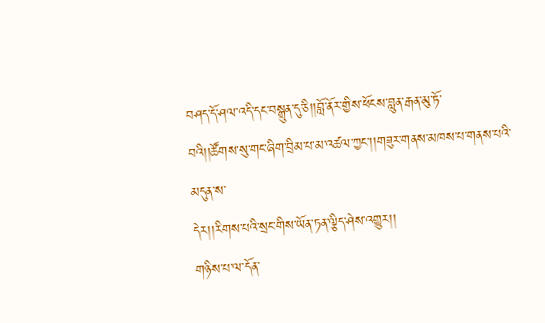བཤད་དོ་ཤལ་འདི་དང་བསྒྲུན་དུ་ཅི།།བློ་ནོར་གྱིས་ཕོངས་བླུན་རྒན་མུ་ཏོ་
བའི།།ཚོགས་སུ་གང་ཞིག་བྲིམ་པ་མ་འཚལ་ཀྱང་།།གཟུར་གནས་མཁས་པ་གནས་པའི་མདུན་ས་
དེར།།རིགས་པའི་སྲང་གིས་ཡོན་ཏན་ལྕིད་ཤེས་འགྱུར།།
གཉིས་པ་ལ་དོན་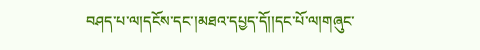བཤད་པ་ལ།དངོས་དང་།མཐའ་དཔྱད་དོ།།དང་པོ་ལ།གཞུང་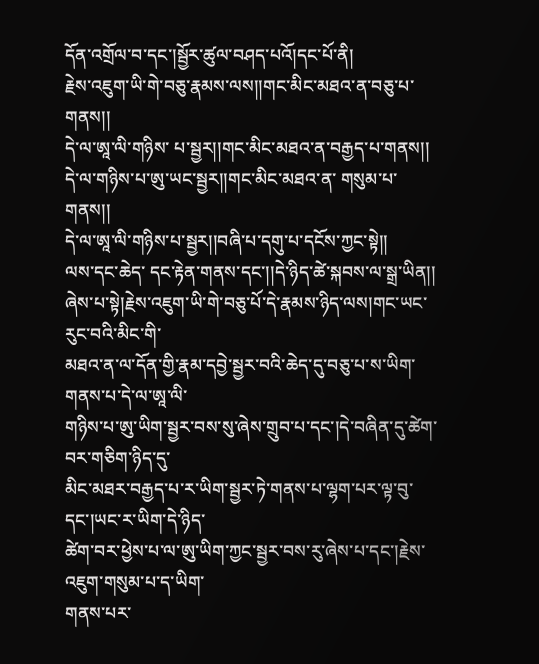དོན་འགྲོལ་བ་དང་།སྦྱོར་ཚུལ་བཤད་པའོ།དང་པོ་ནི།
རྗེས་འཇུག་ཡི་གེ་བཅུ་རྣམས་ལས།།གང་མིང་མཐའ་ན་བཅུ་པ་གནས།།
དེ་ལ་ཨཱ་ལི་གཉིས་ པ་སྦྱར།།གང་མིང་མཐའ་ན་བརྒྱད་པ་གནས།།
དེ་ལ་གཉིས་པ་ཨུ་ཡང་སྦྱར།།གང་མིང་མཐའ་ན་ གསུམ་པ་གནས།།
དེ་ལ་ཨཱ་ལི་གཉིས་པ་སྦྱར།།བཞི་པ་དགུ་པ་དངོས་ཀྱང་སྟེ།།
ལས་དང་ཆེད་ དང་རྟེན་གནས་དང་།།དེ་ཉིད་ཚེ་སྐབས་ལ་སྒྲ་ཡིན།།
ཞེས་པ་སྟེ།རྗེས་འཇུག་ཡི་གེ་བཅུ་པོ་དེ་རྣམས་ཉིད་ལས།གང་ཡང་རུང་བའི་མིང་གི་
མཐའ་ན་ལ་དོན་གྱི་རྣམ་དབྱེ་སྦྱར་བའི་ཆེད་དུ་བཅུ་པ་ས་ཡིག་གནས་པ་དེ་ལ་ཨཱ་ལི་
གཉིས་པ་ཨུ་ཡིག་སྦྱར་བས་སུ་ཞེས་གྲུབ་པ་དང་།དེ་བཞིན་དུ་ཚེག་བར་གཅིག་ཉིད་དུ་
མིང་མཐར་བརྒྱད་པ་ར་ཡིག་སྦྱར་ཏེ་གནས་པ་ལྷག་པར་ལྟ་བུ་དང་།ཡང་ར་ཡིག་དེ་ཉིད་
ཚེག་བར་ཕྱེས་པ་ལ་ཨུ་ཡིག་ཀྱང་སྦྱར་བས་རུ་ཞེས་པ་དང་།རྗེས་འཇུག་གསུམ་པ་ད་ཡིག་
གནས་པར་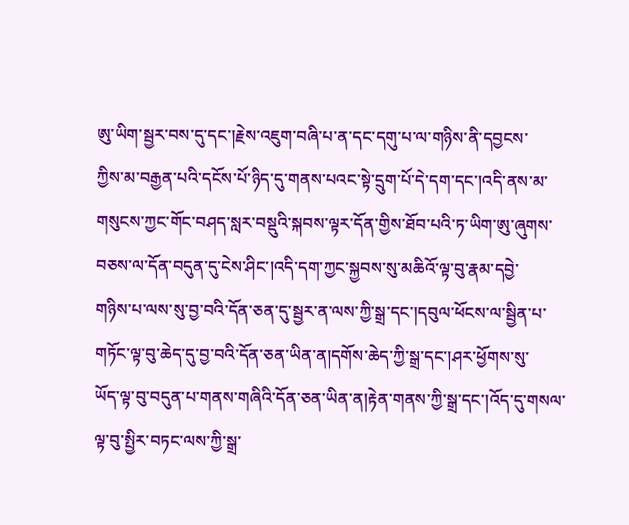ཨུ་ཡིག་སྦྱར་བས་དུ་དང་།རྗེས་འཇུག་བཞི་པ་ན་དང་དགུ་པ་ལ་གཉིས་ནི་དབྱངས་
ཀྱིས་མ་བརྒྱན་པའི་དངོས་པོ་ཉིད་དུ་གནས་པའང་སྟེ་དྲུག་པོ་དེ་དག་དང་།འདི་ནས་མ་
གསུངས་ཀྱང་གོང་བཤད་སླར་བསྡུའི་སྐབས་ལྟར་དོན་གྱིས་ཐོབ་པའི་ཏ་ཡིག་ཨུ་ཞུགས་
བཅས་ལ་དོན་བདུན་དུ་ངེས་ཤིང་།འདི་དག་ཀྱང་སྐྱབས་སུ་མཆིའོ་ལྟ་བུ་རྣམ་དབྱེ་
གཉིས་པ་ལས་སུ་བྱ་བའི་དོན་ཅན་དུ་སྦྱར་ན་ལས་ཀྱི་སྒྲ་དང་།དབུལ་ཕོངས་ལ་སྦྱིན་པ་
གཏོང་ལྟ་བུ་ཆེད་དུ་བྱ་བའི་དོན་ཅན་ཡིན་ན།དགོས་ཆེད་ཀྱི་སྒྲ་དང་།ཤར་ཕྱོགས་སུ་
ཡོད་ལྟ་བུ་བདུན་པ་གནས་གཞིའི་དོན་ཅན་ཡིན་ན།རྟེན་གནས་ཀྱི་སྒྲ་དང་།འོད་དུ་གསལ་
ལྟ་བུ་སྤྱིར་བཏང་ལས་ཀྱི་སྒྲ་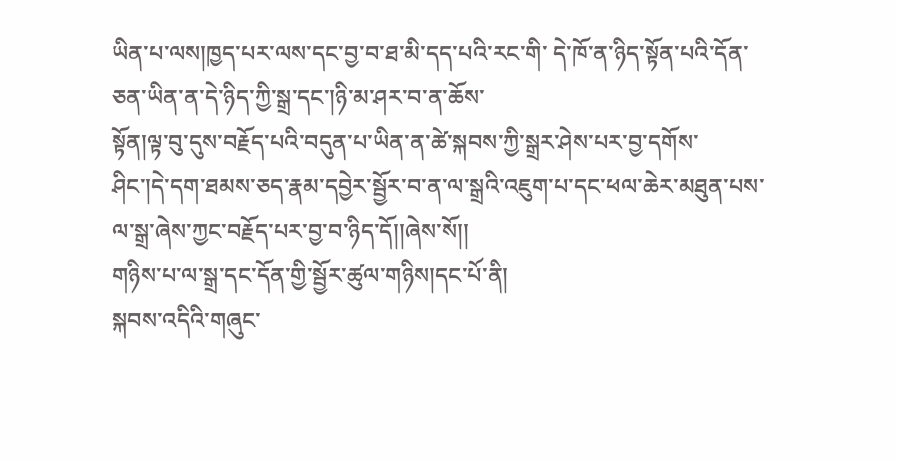ཡིན་པ་ལས།ཁྱད་པར་ལས་དང་བྱ་བ་ཐ་མི་དད་པའི་རང་གི་ དེ་ཁོ་ན་ཉིད་སྟོན་པའི་དོན་ཅན་ཡིན་ན་དེ་ཉིད་ཀྱི་སྒྲ་དང་།ཉི་མ་ཤར་བ་ན་ཆོས་
སྟོན།ལྟ་བུ་དུས་བརྗོད་པའི་བདུན་པ་ཡིན་ན་ཚེ་སྐབས་ཀྱི་སྒྲར་ཤེས་པར་བྱ་དགོས་
ཤིང་།དེ་དག་ཐམས་ཅད་རྣམ་དབྱེར་སྦྱོར་བ་ན་ལ་སྒྲའི་འཇུག་པ་དང་ཕལ་ཆེར་མཐུན་པས་
ལ་སྒྲ་ཞེས་ཀྱང་བརྗོད་པར་བྱ་བ་ཉིད་དོ།།ཞེས་སོ།།
གཉིས་པ་ལ་སྒྲ་དང་དོན་གྱི་སྦྱོར་ཚུལ་གཉིས།དང་པོ་ནི།
སྐབས་འདིའི་གཞུང་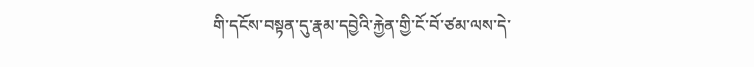གི་དངོས་བསྟན་དུ་རྣམ་དབྱེའི་རྐྱེན་གྱི་ངོ་བོ་ཙམ་ལས་དེ་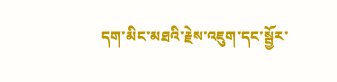དག་མིང་མཐའི་རྗེས་འཇུག་དང་སྦྱོར་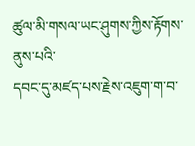ཚུལ་མི་གསལ་ཡང་ཤུགས་ཀྱིས་རྟོགས་ནུས་པའི་
དབང་དུ་མཛད་པས་རྗེས་འཇུག་ག་བ་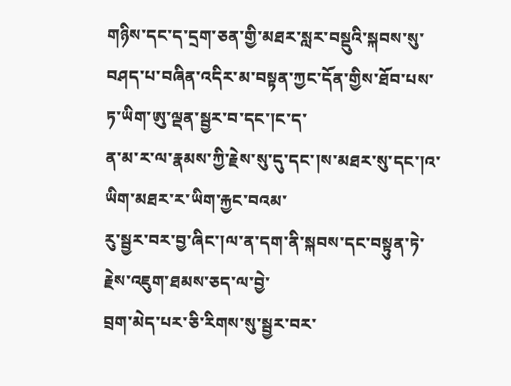གཉིས་དང་ད་དྲག་ཅན་གྱི་མཐར་སླར་བསྡུའི་སྐབས་སུ་ བཤད་པ་བཞིན་འདིར་མ་བསྟན་ཀྱང་དོན་གྱིས་ཐོབ་པས་ཏ་ཡིག་ཨུ་ལྡན་སྦྱར་བ་དང་།ང་ད་
ན་མ་ར་ལ་རྣམས་ཀྱི་རྗེས་སུ་དུ་དང་།ས་མཐར་སུ་དང་།འ་ཡིག་མཐར་ར་ཡིག་རྐྱང་བའམ་
རུ་སྦྱར་བར་བྱ་ཞིང་།ལ་ན་དག་ནི་སྐབས་དང་བསྟུན་ཏེ་རྗེས་འཇུག་ཐམས་ཅད་ལ་བྱེ་
བྲག་མེད་པར་ཅི་རིགས་སུ་སྦྱར་བར་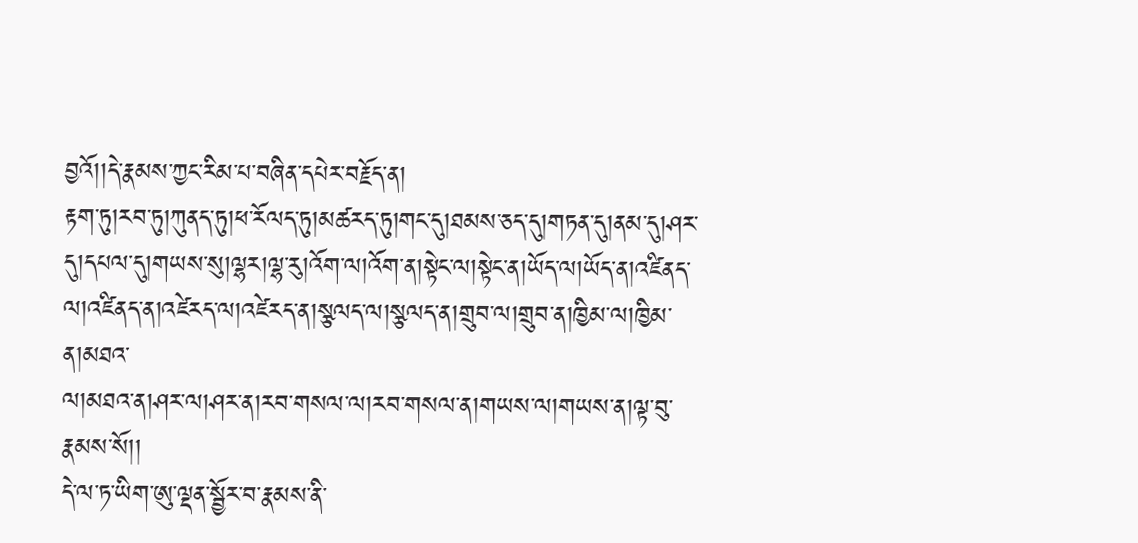བྱའོ།།དེ་རྣམས་ཀྱང་རིམ་པ་བཞིན་དཔེར་བརྗོད་ན།
རྟག་ཏུ།རབ་ཏུ།ཀུནད་ཏུ།ཕ་རོལད་ཏུ།མཚརད་ཏུ།གང་དུ།ཐམས་ཅད་དུ།གཏན་དུ།ནམ་དུ།ཤར་
དུ།དཔལ་དུ།གཡས་སུ།ལྷར།ལྷ་རུ།འོག་ལ།འོག་ན།སྟེང་ལ།སྟེང་ན།ཡོད་ལ།ཡོད་ན།འཛིནད་
ལ།འཛིནད་ན།འཛེརད་ལ།འཛེརད་ན།སྩལད་ལ།སྩལད་ན།གྲུབ་ལ།གྲུབ་ན།ཁྱིམ་ལ།ཁྱིམ་ན།མཐའ་
ལ།མཐའ་ན།ཤར་ལ།ཤར་ན།རབ་གསལ་ལ།རབ་གསལ་ན།གཡས་ལ།གཡས་ན།ལྟ་བུ་རྣམས་སོ།།
དེ་ལ་ཏ་ཡིག་ཨུ་ལྡན་སྦྱོར་བ་རྣམས་ནི་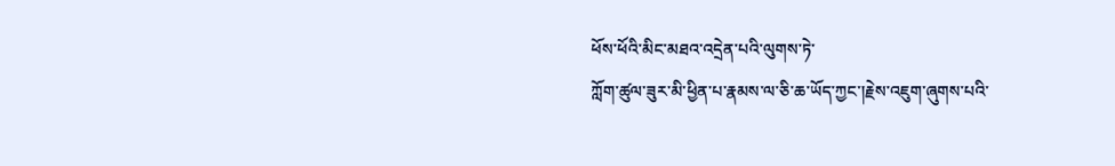ཕོས་ཕོའི་མིང་མཐའ་འདྲེན་པའི་ལུགས་ཏེ་
ཀློག་ཚུལ་ཟུར་མི་ཕྱིན་པ་རྣམས་ལ་ཅི་ཆ་ཡོད་ཀྱང་།རྗེས་འཇུག་ཞུགས་པའི་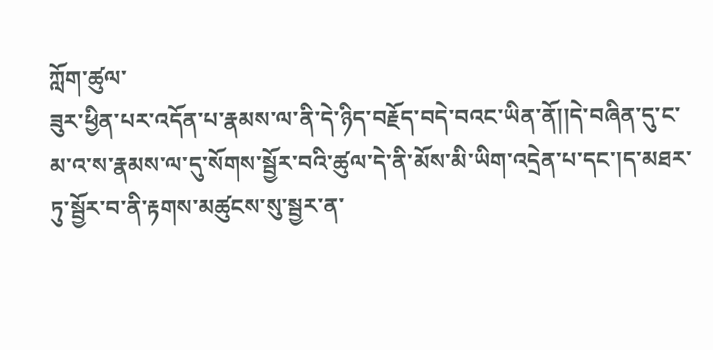ཀློག་ཚུལ་
ཟུར་ཕྱིན་པར་འདོན་པ་རྣམས་ལ་ནི་དེ་ཉིད་བརྗོད་བདེ་བའང་ཡིན་ནོ།།དེ་བཞིན་དུ་ང་
མ་འ་ས་རྣམས་ལ་དུ་སོགས་སྦྱོར་བའི་ཚུལ་དེ་ནི་མོས་མི་ཡིག་འདྲེན་པ་དང་།ད་མཐར་
ཏུ་སྦྱོར་བ་ནི་རྟགས་མཚུངས་སུ་སྦྱར་ན་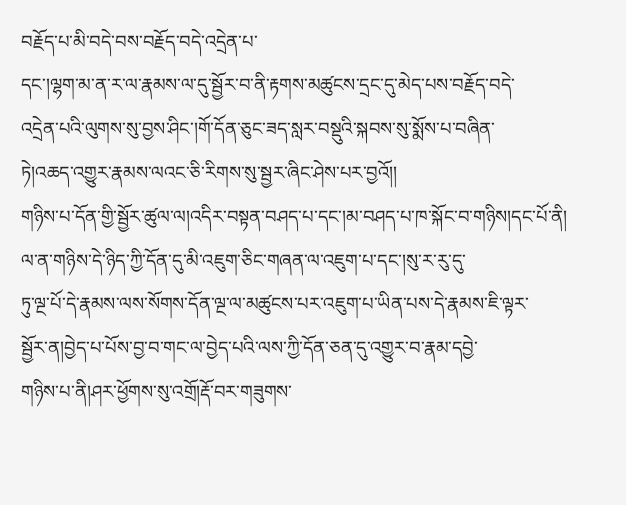བརྗོད་པ་མི་བདེ་བས་བརྗོད་བདེ་འདྲེན་པ་
དང་།ལྷག་མ་ན་ར་ལ་རྣམས་ལ་དུ་སྦྱོར་བ་ནི་རྟགས་མཚུངས་དྲང་དུ་མེད་པས་བརྗོད་བདེ་
འདྲེན་པའི་ལུགས་སུ་བྱས་ཤིང་།གོ་དོན་ཅུང་ཟད་སླར་བསྡུའི་སྐབས་སུ་སྨོས་པ་བཞིན་
ཏེ།འཆད་འགྱུར་རྣམས་ལའང་ཅི་རིགས་སུ་སྦྱར་ཞིང་ཤེས་པར་བྱའོ།།
གཉིས་པ་དོན་གྱི་སྦྱོར་ཚུལ་ལ།འདིར་བསྟན་བཤད་པ་དང་།མ་བཤད་པ་ཁ་སྐོང་བ་གཉིས།དང་པོ་ནི།
ལ་ན་གཉིས་དེ་ཉིད་ཀྱི་དོན་དུ་མི་འཇུག་ཅིང་གཞན་ལ་འཇུག་པ་དང་།སུ་ར་རུ་དུ་
ཏུ་ལྔ་པོ་དེ་རྣམས་ལས་སོགས་དོན་ལྔ་ལ་མཚུངས་པར་འཇུག་པ་ཡིན་པས་དེ་རྣམས་ཇི་ལྟར་
སྦྱོར་ན།བྱེད་པ་པོས་བྱ་བ་གང་ལ་བྱེད་པའི་ལས་ཀྱི་དོན་ཅན་དུ་འགྱུར་བ་རྣམ་དབྱེ་
གཉིས་པ་ནི།ཤར་ཕྱོགས་སུ་འགྲོ།རྡོ་བར་གཟུགས་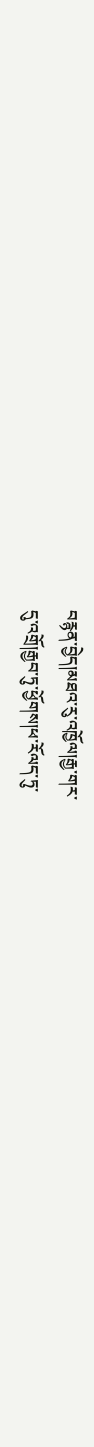བརྙན་བྱེད།མཐའ་རུ་འཁྱོལ།རྒྱ་གར་
དུ་འགྲོ།རྒྱབ་ཏུ་ཕྱོགས།ཕ་རོལད་ཏུ་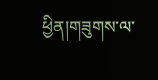ཕྱིན།གཟུགས་ལ་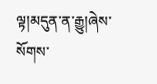ལྟ།མདུན་ན་རྒྱུ།ཞེས་སོགས་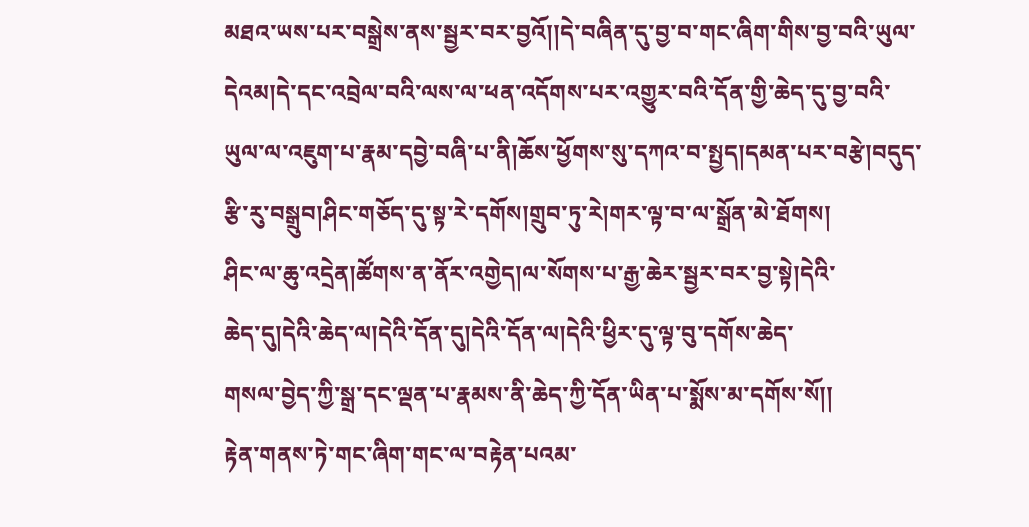མཐའ་ཡས་པར་བསྒྲེས་ནས་སྦྱར་བར་བྱའོ།།དེ་བཞིན་དུ་བྱ་བ་གང་ཞིག་གིས་བྱ་བའི་ཡུལ་
དེའམ།དེ་དང་འབྲེལ་བའི་ལས་ལ་ཕན་འདོགས་པར་འགྱུར་བའི་དོན་གྱི་ཆེད་དུ་བྱ་བའི་
ཡུལ་ལ་འཇུག་པ་རྣམ་དབྱེ་བཞི་པ་ནི།ཆོས་ཕྱོགས་སུ་དཀའ་བ་སྤྱད།དམན་པར་བརྩེ།བདུད་
རྩི་རུ་བསྒྲུབ།ཤིང་གཅོད་དུ་སྟ་རེ་དགོས།གྲུབ་ཏུ་རེ།གར་ལྟ་བ་ལ་སྒྲོན་མེ་ཐོགས།
ཤིང་ལ་ཆུ་འདྲེན།ཚོགས་ན་ནོར་འགྱེད།ལ་སོགས་པ་རྒྱ་ཆེར་སྦྱར་བར་བྱ་སྟེ།དེའི་
ཆེད་དུ།དེའི་ཆེད་ལ།དེའི་དོན་དུ།དེའི་དོན་ལ།དེའི་ཕྱིར་དུ་ལྟ་བུ་དགོས་ཆེད་
གསལ་བྱེད་ཀྱི་སྒྲ་དང་ལྡན་པ་རྣམས་ནི་ཆེད་ཀྱི་དོན་ཡིན་པ་སྨོས་མ་དགོས་སོ།།
རྟེན་གནས་ཏེ་གང་ཞིག་གང་ལ་བརྟེན་པའམ་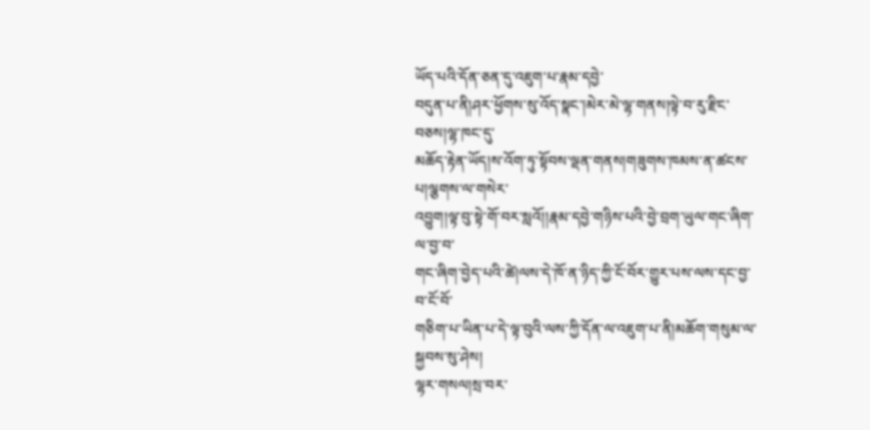ཡོད་པའི་དོན་ཅན་དུ་འཇུག་པ་རྣམ་དབྱེ་
བདུན་པ་ནི།ཤར་ཕྱོགས་སུ་འོད་སྣང་།མེར་མེ་ལྷ་གནས།ལྟེ་བ་རུ་རྫིང་བཅས།ལྷ་ཁང་དུ་
མཆོད་རྟེན་ཡོད།ས་འོག་ཏུ་སྟོབས་ལྡན་གནས།གཟུགས་ཁམས་ན་ཚངས་པ།ལྕགས་ལ་གསེར་
འབྱུག།ལྟ་བུ་སྟེ་གོ་བར་སླའོ།།རྣམ་དབྱེ་གཉིས་པའི་བྱེ་བྲག་ཡུལ་གང་ཞིག་ལ་བྱ་བ་
གང་ཞིག་བྱེད་པའི་ཚེ།ལས་དེ་ཁོ་ན་ཉིད་ཀྱི་ངོ་བོར་གྱུར་པས་ལས་དང་བྱ་བ་ངོ་བོ་
གཅིག་པ་ཡིན་པ་དེ་ལྟ་བུའི་ལས་ཀྱི་དོན་ལ་འཇུག་པ་ནི།མཆོག་གསུམ་ལ་སྐྱབས་སུ་ཤེས།
ལྷར་གསལ།སྲ་བར་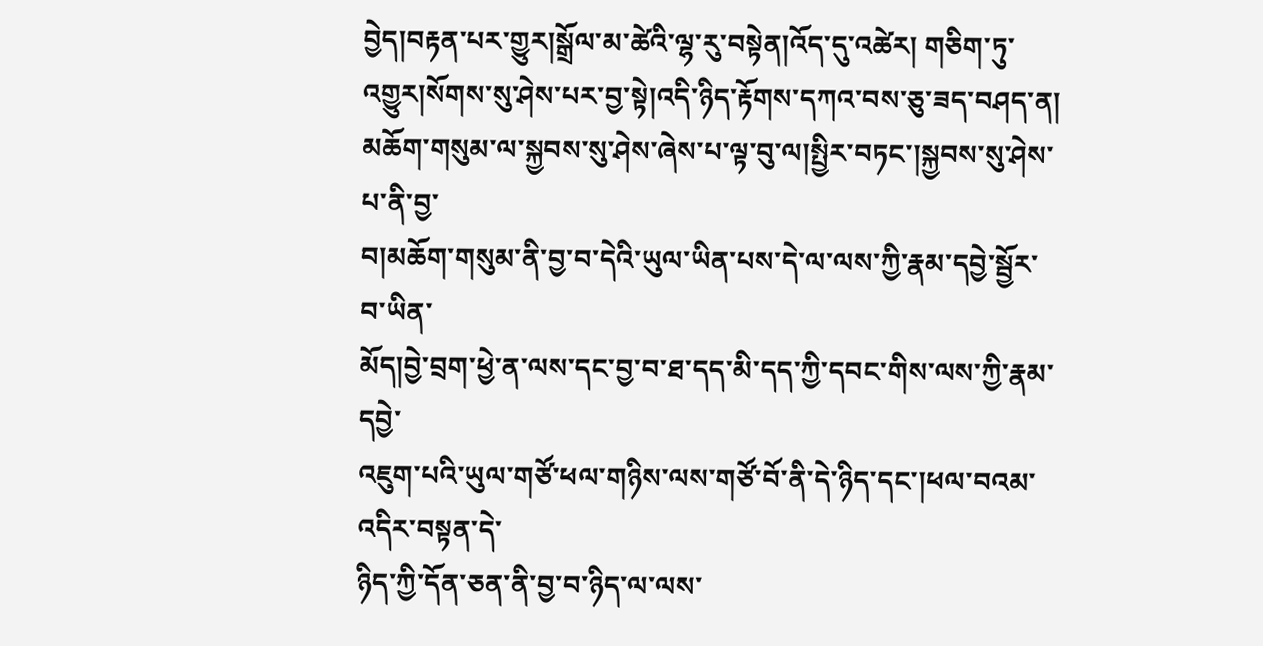བྱེད།བརྟན་པར་གྱུར།སྒྲོལ་མ་ཚེའི་ལྷ་རུ་བསྟེན།འོད་དུ་འཚེར། གཅིག་ཏུ་འགྱུར།སོགས་སུ་ཤེས་པར་བྱ་སྟེ།འདི་ཉིད་རྟོགས་དཀའ་བས་ཅུ་ཟད་བཤད་ན།
མཆོག་གསུམ་ལ་སྐྱབས་སུ་ཤེས་ཞེས་པ་ལྟ་བུ་ལ།སྤྱིར་བཏང་།སྐྱབས་སུ་ཤེས་པ་ནི་བྱ་
བ།མཆོག་གསུམ་ནི་བྱ་བ་དེའི་ཡུལ་ཡིན་པས་དེ་ལ་ལས་ཀྱི་རྣམ་དབྱེ་སྦྱོར་བ་ཡིན་
མོད།བྱེ་བྲག་ཕྱེ་ན་ལས་དང་བྱ་བ་ཐ་དད་མི་དད་ཀྱི་དབང་གིས་ལས་ཀྱི་རྣམ་དབྱེ་
འཇུག་པའི་ཡུལ་གཙོ་ཕལ་གཉིས་ལས་གཙོ་བོ་ནི་དེ་ཉིད་དང་།ཕལ་བའམ་འདིར་བསྟན་དེ་
ཉིད་ཀྱི་དོན་ཅན་ནི་བྱ་བ་ཉིད་ལ་ལས་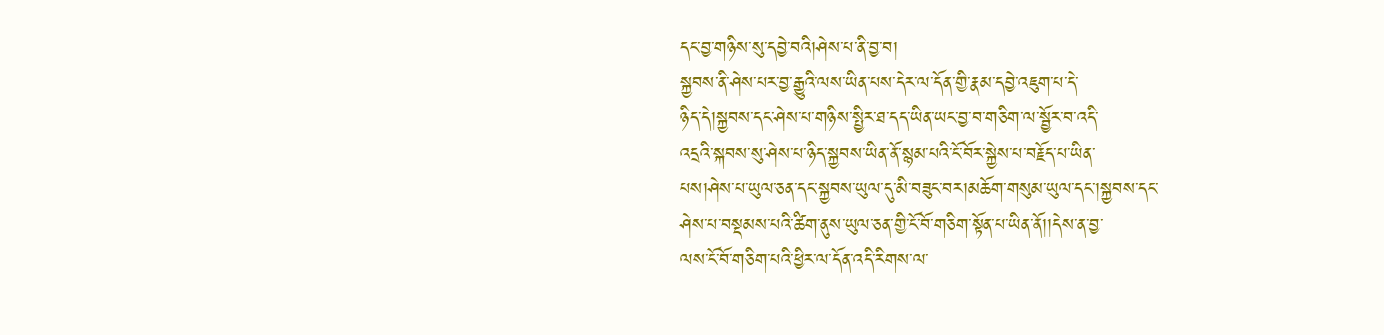དང་བྱ་གཉིས་སུ་དབྱེ་བའི།ཤེས་པ་ནི་བྱ་བ།
སྐྱབས་ནི་ཤེས་པར་བྱ་རྒྱུའི་ལས་ཡིན་པས་དེར་ལ་དོན་གྱི་རྣམ་དབྱེ་འཇུག་པ་དེ་
ཉིད་དེ།སྐྱབས་དང་ཤེས་པ་གཉིས་སྤྱིར་ཐ་དད་ཡིན་ཡང་བྱ་བ་གཅིག་ལ་སྦྱོར་བ་འདི་
འདྲའི་སྐབས་སུ་ཤེས་པ་ཉིད་སྐྱབས་ཡིན་ནོ་སྙམ་པའི་ངོ་བོར་སྐྱེས་པ་བརྗོད་པ་ཡིན་
པས།ཤེས་པ་ཡུལ་ཅན་དང་སྐྱབས་ཡུལ་དུ་མི་བཟུང་བར།མཆོག་གསུམ་ཡུལ་དང་།སྐྱབས་དང་
ཤེས་པ་བསྡམས་པའི་ཚིག་ནུས་ཡུལ་ཅན་གྱི་ངོ་བོ་གཅིག་སྟོན་པ་ཡིན་ནོ།།དེས་ན་བྱ་
ལས་ངོ་བོ་གཅིག་པའི་ཕྱིར་ལ་དོན་འདི་རིགས་ལ་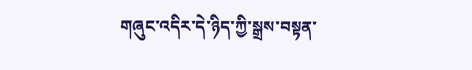གཞུང་འདིར་དེ་ཉིད་ཀྱི་སྒྲས་བསྟན་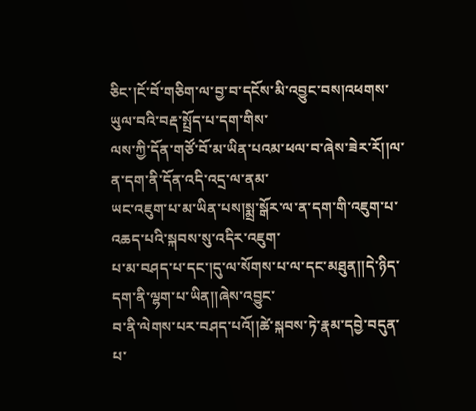ཅིང་།ངོ་བོ་གཅིག་ལ་བྱ་བ་དངོས་མི་འབྱུང་བས།འཕགས་ཡུལ་བའི་བརྡ་སྤྲོད་པ་དག་གིས་
ལས་ཀྱི་དོན་གཙོ་བོ་མ་ཡིན་པའམ་ཕལ་བ་ཞེས་ཟེར་རོ།།ལ་ན་དག་ནི་དོན་འདི་འདྲ་ལ་ནམ་
ཡང་འཇུག་པ་མ་ཡིན་པས།སྨྲ་སྒོར་ལ་ན་དག་གི་འཇུག་པ་འཆད་པའི་སྐབས་སུ་འདིར་འཇུག་
པ་མ་བཤད་པ་དང་།དུ་ལ་སོགས་པ་ལ་དང་མཐུན།།དེ་ཉིད་དག་ནི་ལྷག་པ་ཡིན།།ཞེས་འབྱུང་
བ་ནི་ལེགས་པར་བཤད་པའོ།།ཚེ་སྐབས་ཏེ་རྣམ་དབྱེ་བདུན་པ་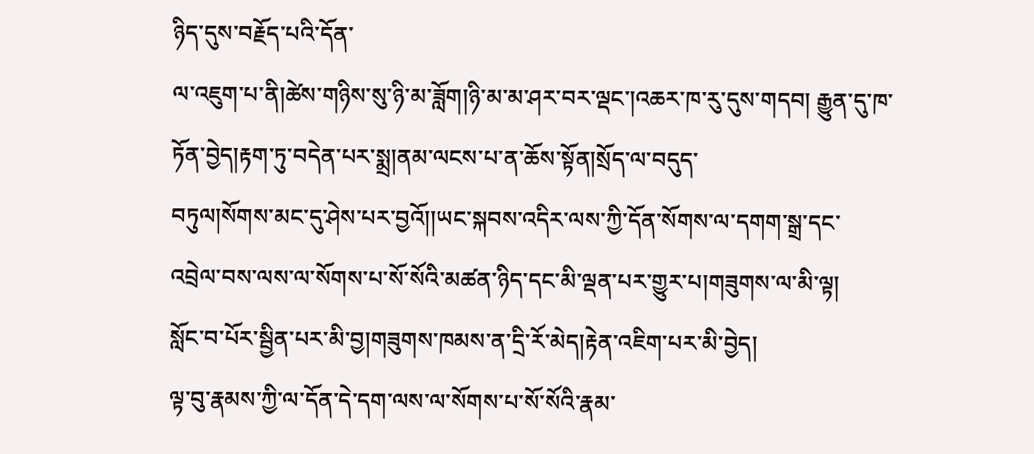ཉིད་དུས་བརྗོད་པའི་དོན་
ལ་འཇུག་པ་ནི།ཚེས་གཉིས་སུ་ཉི་མ་ཟློག།ཉི་མ་མ་ཤར་བར་ལྡང་།འཆར་ཁ་རུ་དུས་གདབ། རྒྱུན་དུ་ཁ་ཏོན་བྱེད།རྟག་ཏུ་བདེན་པར་སྨྲ།ནམ་ལངས་པ་ན་ཆོས་སྟོན།སྲོད་ལ་བདུད་
བཏུལ།སོགས་མང་དུ་ཤེས་པར་བྱའོ།།ཡང་སྐབས་འདིར་ལས་ཀྱི་དོན་སོགས་ལ་དགག་སྒྲ་དང་
འབྲེལ་བས་ལས་ལ་སོགས་པ་སོ་སོའི་མཚན་ཉིད་དང་མི་ལྡན་པར་གྱུར་པ།གཟུགས་ལ་མི་ལྟ།
སློང་བ་པོར་སྦྱིན་པར་མི་བྱ།གཟུགས་ཁམས་ན་དྲི་རོ་མེད།རྟེན་འཇིག་པར་མི་བྱེད།
ལྟ་བུ་རྣམས་ཀྱི་ལ་དོན་དེ་དག་ལས་ལ་སོགས་པ་སོ་སོའི་རྣམ་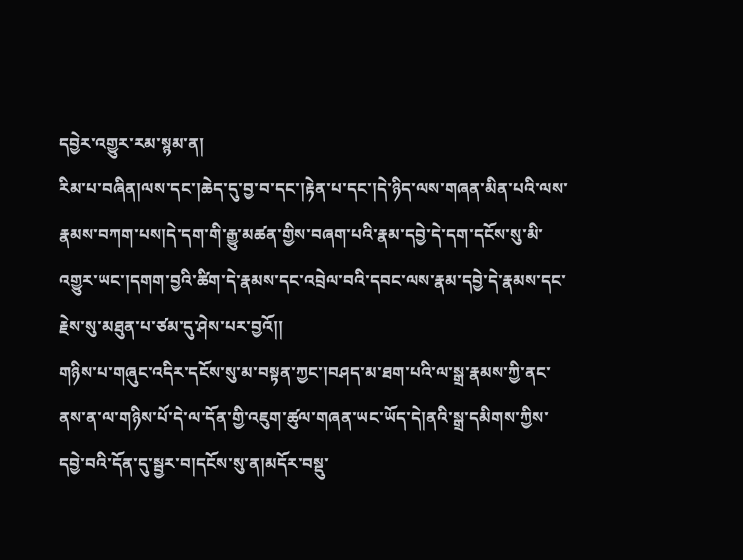དབྱེར་འགྱུར་རམ་སྙམ་ན།
རིམ་པ་བཞིན།ལས་དང་།ཆེད་དུ་བྱ་བ་དང་།རྟེན་པ་དང་།དེ་ཉིད་ལས་གཞན་མིན་པའི་ལས་
རྣམས་བཀག་པས།དེ་དག་གི་རྒྱུ་མཚན་གྱིས་བཞག་པའི་རྣམ་དབྱེ་དེ་དག་དངོས་སུ་མི་
འགྱུར་ཡང་།དགག་བྱའི་ཚིག་དེ་རྣམས་དང་འབྲེལ་བའི་དབང་ལས་རྣམ་དབྱེ་དེ་རྣམས་དང་
རྗེས་སུ་མཐུན་པ་ཙམ་དུ་ཤེས་པར་བྱའོ།།
གཉིས་པ་གཞུང་འདིར་དངོས་སུ་མ་བསྟན་ཀྱང་།བཤད་མ་ཐག་པའི་ལ་སྒྲ་རྣམས་ཀྱི་ནང་
ནས་ན་ལ་གཉིས་པོ་དེ་ལ་དོན་གྱི་འཇུག་ཚུལ་གཞན་ཡང་ཡོད་དེ།ནའི་སྒྲ་དམིགས་ཀྱིས་
དབྱེ་བའི་དོན་དུ་སྦྱར་བ།དངོས་སུ་ན།མདོར་བསྡུ་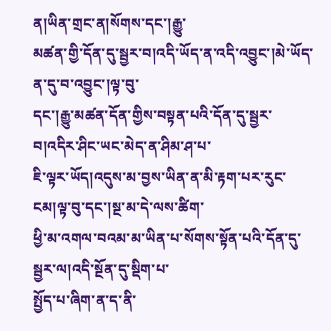ན།ཡིན་གྲང་ན།སོགས་དང་།རྒྱུ་
མཚན་གྱི་དོན་དུ་སྦྱར་བ།འདི་ཡོད་ན་འདི་འབྱུང་།མེ་ཡོད་ན་དུ་བ་འབྱུང་།ལྟ་བུ་
དང་།རྒྱུ་མཚན་དོན་གྱིས་བསྟན་པའི་དོན་དུ་སྦྱར་བ།འདིར་ཤིང་ཡང་མེད་ན་ཤིམ་ཤ་པ་
ཇི་ལྟར་ཡོད།འདུས་མ་བྱས་ཡིན་ན་མི་རྟག་པར་རུང་ངམ།ལྟ་བུ་དང་།སྔ་མ་དེ་ལས་ཚིག་
ཕྱི་མ་འགལ་བའམ་མ་ཡིན་པ་སོགས་སྟོན་པའི་དོན་དུ་སྦྱར་ལ།འདི་སྔོན་དུ་སྡིག་པ་
སྤྱོད་པ་ཞིག་ན་ད་ནི་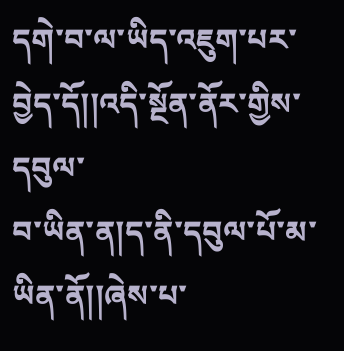དགེ་བ་ལ་ཡིད་འཇུག་པར་བྱེད་དོ།།འདི་སྔོན་ནོར་གྱིས་དབུལ་
བ་ཡིན་ན།ད་ནི་དབུལ་པོ་མ་ཡིན་ནོ།།ཞེས་པ་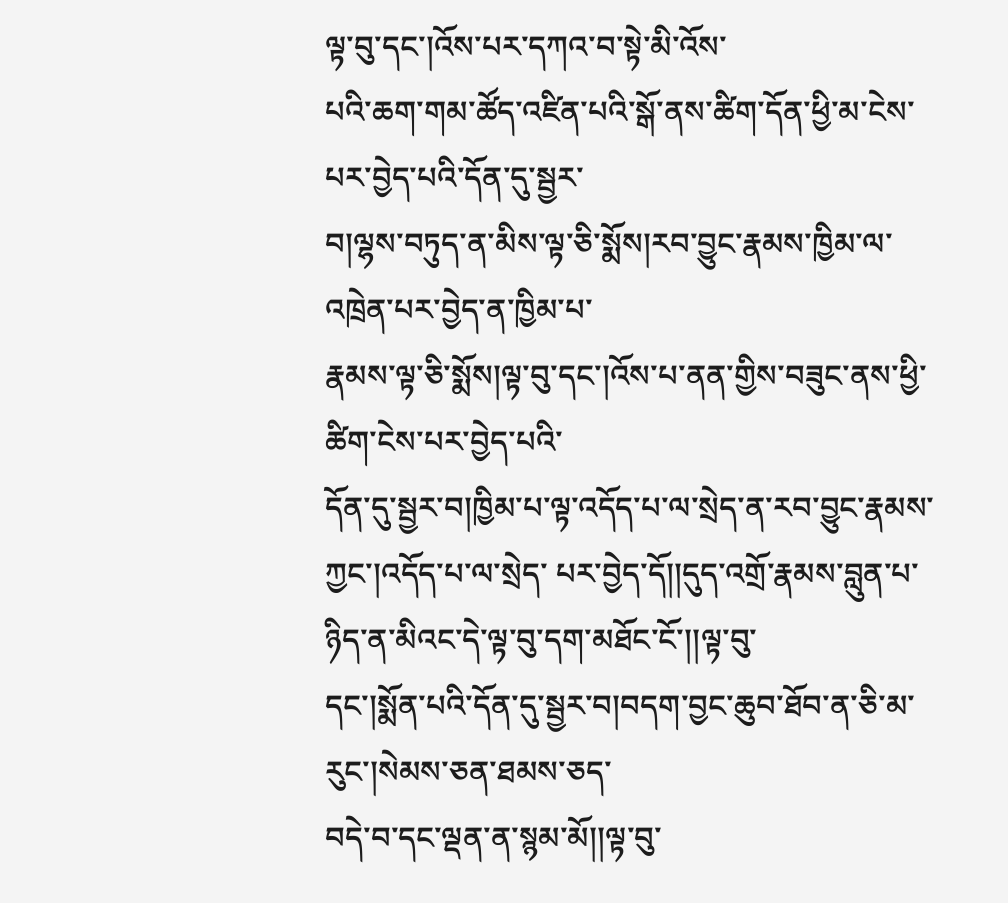ལྟ་བུ་དང་།འོས་པར་དཀའ་བ་སྟེ་མི་འོས་
པའི་ཆག་གམ་ཚོད་འཛིན་པའི་སྒོ་ནས་ཚིག་དོན་ཕྱི་མ་ངེས་པར་བྱེད་པའི་དོན་དུ་སྦྱར་
བ།ལྷས་བཏུད་ན་མིས་ལྟ་ཅི་སྨོས།རབ་བྱུང་རྣམས་ཁྱིམ་ལ་འཁྲེན་པར་བྱེད་ན་ཁྱིམ་པ་
རྣམས་ལྟ་ཅི་སྨོས།ལྟ་བུ་དང་།འོས་པ་ནན་གྱིས་བཟུང་ནས་ཕྱི་ཚིག་ངེས་པར་བྱེད་པའི་
དོན་དུ་སྦྱར་བ།ཁྱིམ་པ་ལྟ་འདོད་པ་ལ་སྲེད་ན་རབ་བྱུང་རྣམས་ཀྱང་།འདོད་པ་ལ་སྲེད་ པར་བྱེད་དོ།།དུད་འགྲོ་རྣམས་བླུན་པ་ཉིད་ན་མིའང་དེ་ལྟ་བུ་དག་མཐོང་ངོ་།།ལྟ་བུ་
དང་།སྨོན་པའི་དོན་དུ་སྦྱར་བ།བདག་བྱང་ཆུབ་ཐོབ་ན་ཅི་མ་རུང་།སེམས་ཅན་ཐམས་ཅད་
བདེ་བ་དང་ལྡན་ན་སྙམ་མོ།།ལྟ་བུ་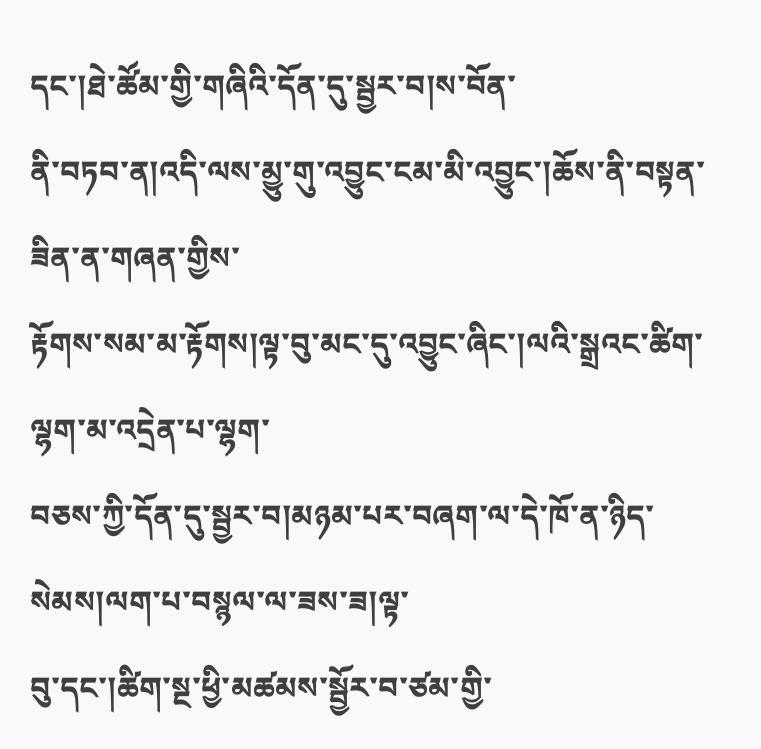དང་།ཐེ་ཚོམ་གྱི་གཞིའི་དོན་དུ་སྦྱར་བ།ས་བོན་
ནི་བཏབ་ན།འདི་ལས་མྱུ་གུ་འབྱུང་ངམ་མི་འབྱུང་།ཆོས་ནི་བསྟན་ཟིན་ན་གཞན་གྱིས་
རྟོགས་སམ་མ་རྟོགས།ལྟ་བུ་མང་དུ་འབྱུང་ཞིང་།ལའི་སྒྲའང་ཚིག་ལྷག་མ་འདྲེན་པ་ལྷག་
བཅས་ཀྱི་དོན་དུ་སྦྱར་བ།མཉམ་པར་བཞག་ལ་དེ་ཁོ་ན་ཉིད་སེམས།ལག་པ་བསྙལ་ལ་ཟས་ཟ།ལྟ་
བུ་དང་།ཚིག་སྔ་ཕྱི་མཚམས་སྦྱོར་བ་ཙམ་གྱི་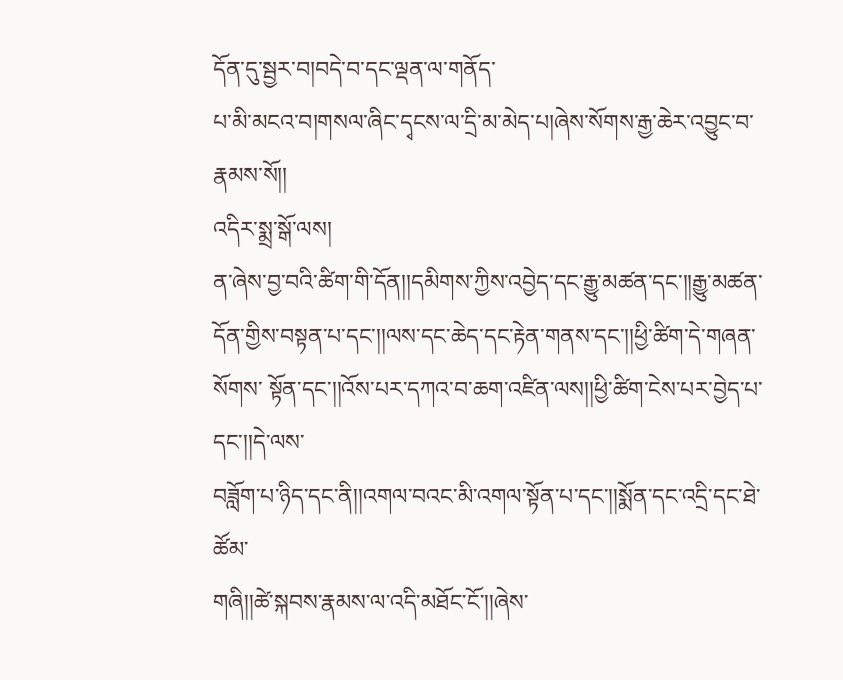དོན་དུ་སྦྱར་བ།བདེ་བ་དང་ལྡན་ལ་གནོད་
པ་མི་མངའ་བ།གསལ་ཞིང་དྭངས་ལ་དྲི་མ་མེད་པ།ཞེས་སོགས་རྒྱ་ཆེར་འབྱུང་བ་རྣམས་སོ།།
འདིར་སྨྲ་སྒོ་ལས།
ན་ཞེས་བྱ་བའི་ཚིག་གི་དོན།།དམིགས་ཀྱིས་འབྱེད་དང་རྒྱུ་མཚན་དང་།།རྒྱུ་མཚན་
དོན་གྱིས་བསྟན་པ་དང་།།ལས་དང་ཆེད་དང་རྟེན་གནས་དང་།།ཕྱི་ཚིག་དེ་གཞན་སོགས་ སྟོན་དང་།།འོས་པར་དཀའ་བ་ཆག་འཛིན་ལས།།ཕྱི་ཚིག་ངེས་པར་བྱེད་པ་དང་།།དེ་ལས་
བཟློག་པ་ཉིད་དང་ནི།།འགལ་བའང་མི་འགལ་སྟོན་པ་དང་།།སྨོན་དང་འདྲི་དང་ཐེ་ཚོམ་
གཞི།།ཚེ་སྐབས་རྣམས་ལ་འདི་མཐོང་ངོ་།།ཞེས་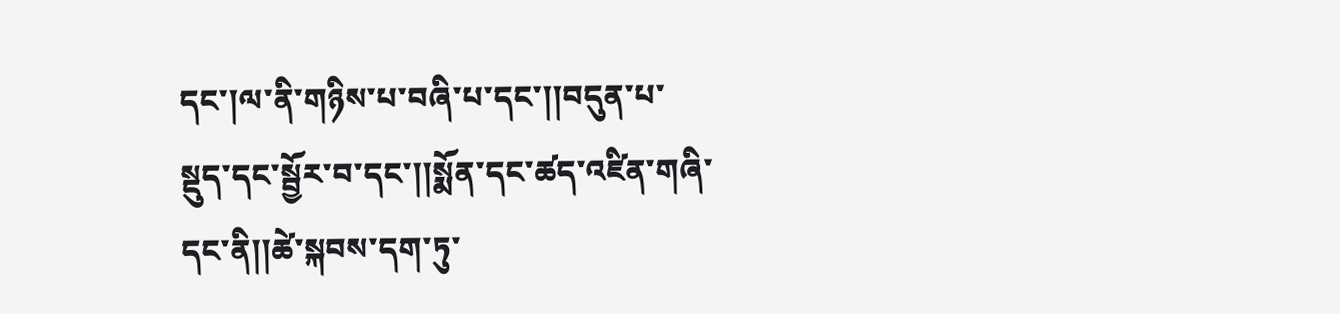དང་།ལ་ནི་གཉིས་པ་བཞི་པ་དང་།།བདུན་པ་
སྡུད་དང་སྦྱོར་བ་དང་།།སྨོན་དང་ཚད་འཛིན་གཞི་དང་ནི།།ཚེ་སྐབས་དག་ཏུ་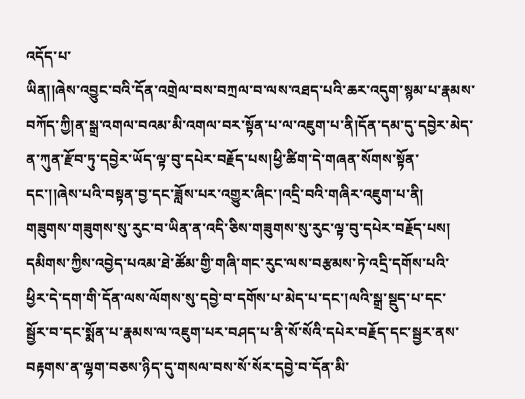འདོད་པ་
ཡིན།།ཞེས་འབྱུང་བའི་དོན་འགྲེལ་བས་བཀྲལ་བ་ལས་འཐད་པའི་ཆར་འདུག་སྙམ་པ་རྣམས་
བཀོད་ཀྱི།ན་སྒྲ་འགལ་བའམ་མི་འགལ་བར་སྟོན་པ་ལ་འཇུག་པ་ནི།དོན་དམ་དུ་དབྱེར་མེད་
ན་ཀུན་རྫོབ་ཏུ་དབྱེར་ཡོད་ལྟ་བུ་དཔེར་བརྗོད་པས།ཕྱི་ཚིག་དེ་གཞན་སོགས་སྟོན་
དང་།།ཞེས་པའི་བསྟན་བྱ་དང་ཟློས་པར་འགྱུར་ཞིང་།འདྲི་བའི་གཞིར་འཇུག་པ་ནི།
གཟུགས་གཟུགས་སུ་རུང་བ་ཡིན་ན་འདི་ཅིས་གཟུགས་སུ་རུང་ལྟ་བུ་དཔེར་བརྗོད་པས།
དམིགས་ཀྱིས་འབྱེད་པའམ་ཐེ་ཚོམ་གྱི་གཞི་གང་རུང་ལས་བརྩམས་ཏེ་འདྲི་དགོས་པའི་
ཕྱིར་དེ་དག་གི་དོན་ལས་ལོགས་སུ་དབྱེ་བ་དགོས་པ་མེད་པ་དང་།ལའི་སྒྲ་སྡུད་པ་དང་
སྦྱོར་བ་དང་སྨོན་པ་རྣམས་ལ་འཇུག་པར་བཤད་པ་ནི་སོ་སོའི་དཔེར་བརྗོད་དང་སྦྱར་ནས་
བརྟགས་ན་ལྷག་བཅས་ཉིད་དུ་གསལ་བས་སོ་སོར་དབྱེ་བ་དོན་མི་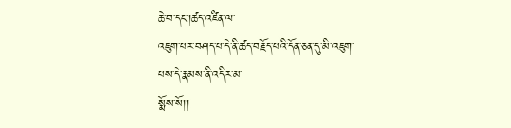ཆེ་བ་དང་།ཚད་འཛིན་ལ་
འཇུག་པར་བཤད་པ་དེ་ནི་ཚད་བརྗོད་པའི་དོན་ཅན་དུ་མི་འཇུག་པས་དེ་རྣམས་ནི་འདིར་མ་
སྨོས་སོ།།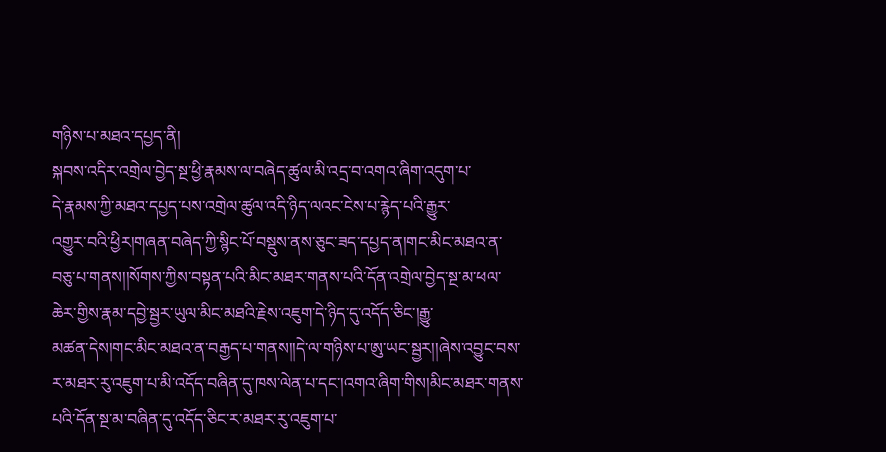གཉིས་པ་མཐའ་དཔྱད་ནི།
སྐབས་འདིར་འགྲེལ་བྱེད་སྔ་ཕྱི་རྣམས་ལ་བཞེད་ཚུལ་མི་འདྲ་བ་འགའ་ཞིག་འདུག་པ་
དེ་རྣམས་ཀྱི་མཐའ་དཔྱད་པས་འགྲེལ་ཚུལ་འདི་ཉིད་ལའང་ངེས་པ་རྙེད་པའི་རྒྱུར་
འགྱུར་བའི་ཕྱིར།གཞན་བཞེད་ཀྱི་སྙིང་པོ་བསྡུས་ནས་ཅུང་ཟད་དཔྱད་ན།གང་མིང་མཐའ་ན་
བཅུ་པ་གནས།།སོགས་ཀྱིས་བསྟན་པའི་མིང་མཐར་གནས་པའི་དོན་འགྲེལ་བྱེད་སྔ་མ་ཕལ་
ཆེར་གྱིས་རྣམ་དབྱེ་སྦྱར་ཡུལ་མིང་མཐའི་རྗེས་འཇུག་དེ་ཉིད་དུ་འདོད་ཅིང་།རྒྱུ་
མཚན་དེས།གང་མིང་མཐའ་ན་བརྒྱད་པ་གནས།།དེ་ལ་གཉིས་པ་ཨུ་ཡང་སྦྱར།།ཞེས་འབྱུང་བས་
ར་མཐར་རུ་འཇུག་པ་མི་འདོད་བཞིན་དུ་ཁས་ལེན་པ་དང་།འགའ་ཞིག་གིས།མིང་མཐར་གནས་
པའི་དོན་སྔ་མ་བཞིན་དུ་འདོད་ཅིང་ར་མཐར་རུ་འཇུག་པ་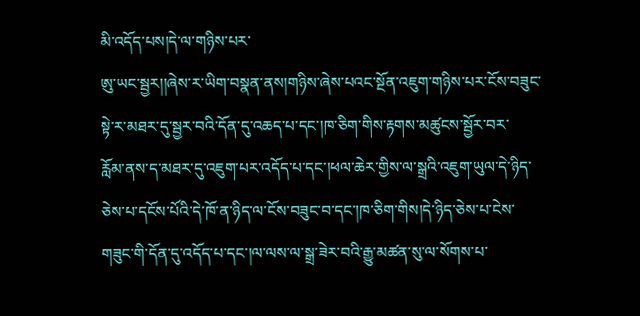མི་འདོད་པས།དེ་ལ་གཉིས་པར་
ཨུ་ཡང་སྦྱར།།ཞེས་ར་ཡིག་བསྣན་ནས།གཉིས་ཞེས་པའང་སྔོན་འཇུག་གཉིས་པར་ངོས་བཟུང་
སྟེ་ར་མཐར་དུ་སྦྱར་བའི་དོན་དུ་འཆད་པ་དང་།ཁ་ཅིག་གིས་རྟགས་མཚུངས་སྦྱོར་བར་
རློམ་ནས་ད་མཐར་དུ་འཇུག་པར་འདོད་པ་དང་།ཕལ་ཆེར་གྱིས་ལ་སྒྲའི་འཇུག་ཡུལ་དེ་ཉིད་
ཅེས་པ་དངོས་པོའི་དེ་ཁོ་ན་ཉིད་ལ་ངོས་བཟུང་བ་དང་།ཁ་ཅིག་གིས།དེ་ཉིད་ཅེས་པ་ངེས་
གཟུང་གི་དོན་དུ་འདོད་པ་དང་།ལ་ལས་ལ་སྒྲ་ཟེར་བའི་རྒྱུ་མཚན་སུ་ལ་སོགས་པ་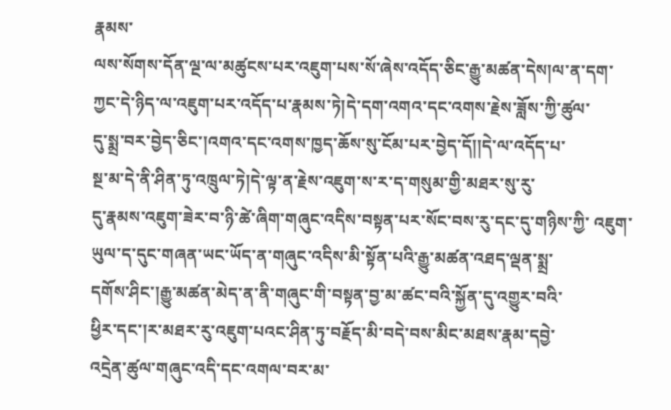རྣམས་
ལས་སོགས་དོན་ལྔ་ལ་མཚུངས་པར་འཇུག་པས་སོ་ཞེས་འདོད་ཅིང་རྒྱུ་མཚན་དེས།ལ་ན་དག་
ཀྱང་དེ་ཉིད་ལ་འཇུག་པར་འདོད་པ་རྣམས་ཏེ།དེ་དག་འགའ་དང་འགས་རྗེས་ཟློས་ཀྱི་ཚུལ་
དུ་སྨྲ་བར་བྱེད་ཅིང་།འགའ་དང་འགས་ཁྱད་ཆོས་སུ་ངོམ་པར་བྱེད་དོ།།དེ་ལ་འདོད་པ་
སྔ་མ་དེ་ནི་ཤིན་ཏུ་འཁྲུལ་ཏེ།དེ་ལྟ་ན་རྗེས་འཇུག་ས་ར་ད་གསུམ་གྱི་མཐར་སུ་རུ་
དུ་རྣམས་འཇུག་ཟེར་བ་ཉི་ཚེ་ཞིག་གཞུང་འདིས་བསྟན་པར་སོང་བས་རུ་དང་དུ་གཉིས་ཀྱི་ འཇུག་ཡུལ་ད་དུང་གཞན་ཡང་ཡོད་ན་གཞུང་འདིས་མི་སྟོན་པའི་རྒྱུ་མཚན་འཐད་ལྡན་སྨྲ་
དགོས་ཤིང་།རྒྱུ་མཚན་མེད་ན་ནི་གཞུང་གི་བསྟན་བྱ་མ་ཚང་བའི་སྐྱོན་དུ་འགྱུར་བའི་
ཕྱིར་དང་།ར་མཐར་རུ་འཇུག་པའང་ཤིན་ཏུ་བརྗོད་མི་བདེ་བས་མིང་མཐས་རྣམ་དབྱེ་
འདྲེན་ཚུལ་གཞུང་འདི་དང་འགལ་བར་མ་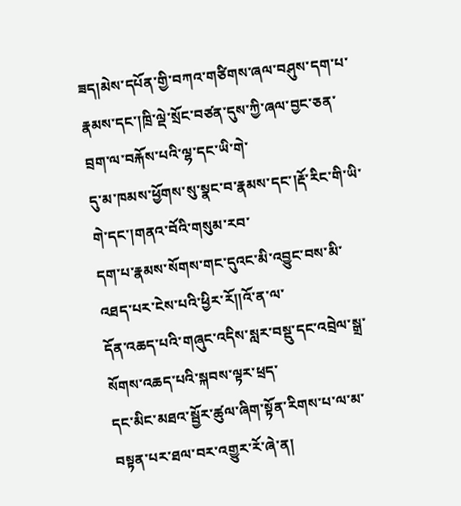ཟད།མེས་དཔོན་གྱི་བཀའ་གཙིགས་ཞལ་བཤུས་དག་པ་
རྣམས་དང་།ཁྲི་ལྡེ་སྲོང་བཙན་དུས་ཀྱི་ཞལ་བྱང་ཅན་བྲག་ལ་བརྐོས་པའི་ལྷ་དང་ཡི་གེ་
དུ་མ་ཁམས་ཕྱོགས་སུ་སྣང་བ་རྣམས་དང་།རྡོ་རིང་གི་ཡི་གེ་དང་།གནའ་བོའི་གསུམ་རབ་
དག་པ་རྣམས་སོགས་གང་དུའང་མི་འབྱུང་བས་མི་འཐད་པར་ངེས་པའི་ཕྱིར་རོ།།འོ་ན་ལ་
དོན་འཆད་པའི་གཞུང་འདིས་སླར་བསྡུ་དང་འབྲེལ་སྒྲ་སོགས་འཆད་པའི་སྐབས་ལྟར་ཕྲད་
དང་མིང་མཐའ་སྦྱོར་ཚུལ་ཞིག་སྟོན་རིགས་པ་ལ་མ་བསྟན་པར་ཐལ་བར་འགྱུར་རོ་ཞེ་ན།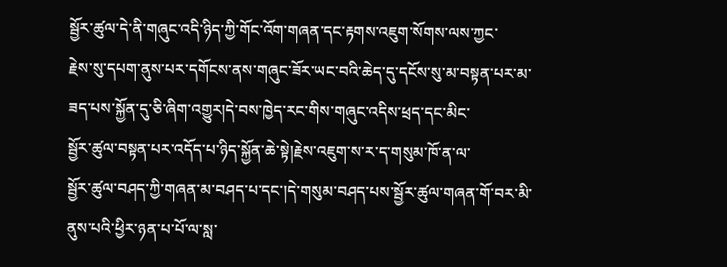སྦྱོར་ཚུལ་དེ་ནི་གཞུང་འདི་ཉིད་ཀྱི་གོང་འོག་གཞན་དང་རྟགས་འཇུག་སོགས་ལས་ཀྱང་
རྗེས་སུ་དཔག་ནུས་པར་དགོངས་ནས་གཞུང་ཟོར་ཡང་བའི་ཆེད་དུ་དངོས་སུ་མ་བསྟན་པར་མ་
ཟད་པས་སྐྱོན་དུ་ཅི་ཞིག་འགྱུར།དེ་བས་ཁྱེད་རང་གིས་གཞུང་འདིས་ཕྲད་དང་མིང་
སྦྱོར་ཚུལ་བསྟན་པར་འདོད་པ་ཉིད་སྐྱོན་ཆེ་སྟེ།རྗེས་འཇུག་ས་ར་ད་གསུམ་ཁོ་ན་ལ་
སྦྱོར་ཚུལ་བཤད་ཀྱི་གཞན་མ་བཤད་པ་དང་།དེ་གསུམ་བཤད་པས་སྦྱོར་ཚུལ་གཞན་གོ་བར་མི་
ནུས་པའི་ཕྱིར་ཉན་པ་པོ་ལ་སླ་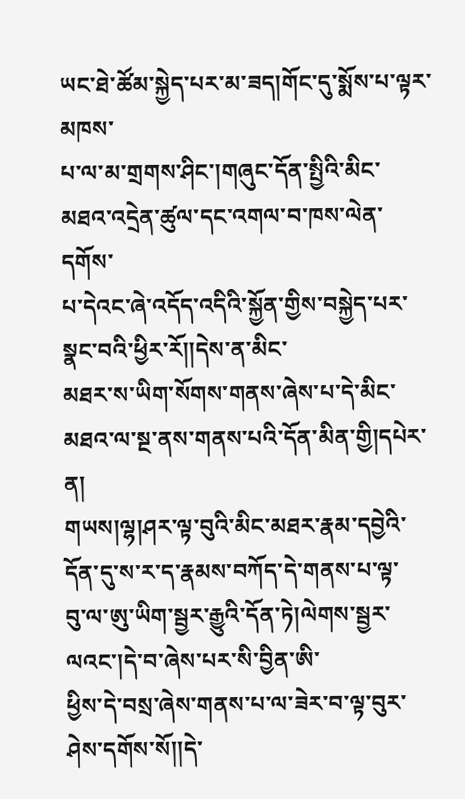ཡང་ཐེ་ཚོམ་སྐྱེད་པར་མ་ཟད།གོང་དུ་སྨོས་པ་ལྟར་མཁས་
པ་ལ་མ་གྲགས་ཤིང་།གཞུང་དོན་སྤྱིའི་མིང་མཐའ་འདྲེན་ཚུལ་དང་འགལ་བ་ཁས་ལེན་དགོས་
པ་དེའང་ཞེ་འདོད་འདིའི་སྐྱོན་གྱིས་བསྐྱེད་པར་སྣང་བའི་ཕྱིར་རོ།།དེས་ན་མིང་
མཐར་ས་ཡིག་སོགས་གནས་ཞེས་པ་དེ་མིང་མཐའ་ལ་སྔ་ནས་གནས་པའི་དོན་མིན་གྱི།དཔེར་ན།
གཡས།ལྷ།ཤར་ལྟ་བུའི་མིང་མཐར་རྣམ་དབྱེའི་དོན་དུ་ས་ར་ད་རྣམས་བཀོད་དེ་གནས་པ་ལྟ་
བུ་ལ་ཨུ་ཡིག་སྦྱར་རྒྱུའི་དོན་ཏེ།ལེགས་སྦྱར་ལའང་།དེ་བ་ཞེས་པར་སི་བྱིན་ཨི་
ཕྱིས་དེ་བསྲ་ཞེས་གནས་པ་ལ་ཟེར་བ་ལྟ་བུར་ཤེས་དགོས་སོ།།དེ་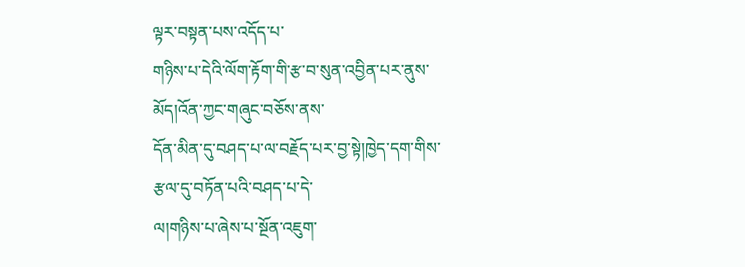ལྟར་བསྟན་པས་འདོད་པ་
གཉིས་པ་དེའི་ལོག་རྟོག་གི་རྩ་བ་སུན་འབྱིན་པར་ནུས་མོད།འོན་ཀྱང་གཞུང་བཅོས་ནས་
དོན་མིན་དུ་བཤད་པ་ལ་བརྗོད་པར་བྱ་སྟེ།ཁྱེད་དག་གིས་རྩལ་དུ་བཏོན་པའི་བཤད་པ་དེ་
ལ།གཉིས་པ་ཞེས་པ་སྔོན་འཇུག་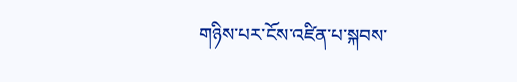གཉིས་པར་ངོས་འཛིན་པ་སྐབས་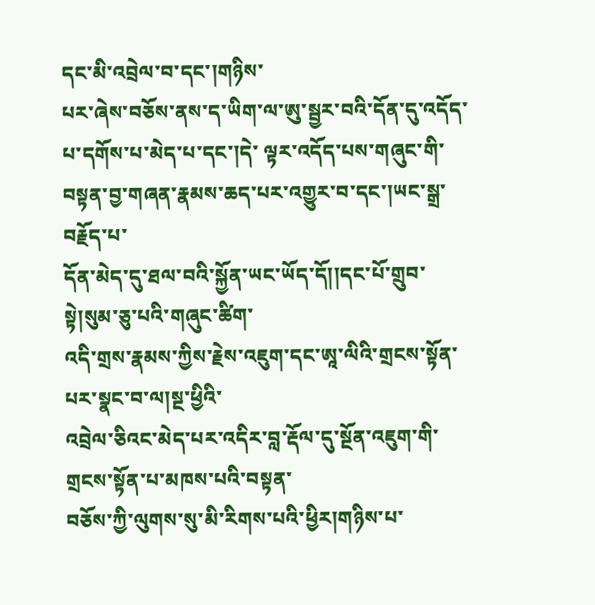དང་མི་འབྲེལ་བ་དང་།གཉིས་
པར་ཞེས་བཅོས་ནས་ད་ཡིག་ལ་ཨུ་སྦྱར་བའི་དོན་དུ་འདོད་པ་དགོས་པ་མེད་པ་དང་།དེ་ ལྟར་འདོད་པས་གཞུང་གི་བསྟན་བྱ་གཞན་རྣམས་ཆད་པར་འགྱུར་བ་དང་།ཡང་སྒྲ་བརྗོད་པ་
དོན་མེད་དུ་ཐལ་བའི་སྐྱོན་ཡང་ཡོད་དོ།།དང་པོ་གྲུབ་སྟེ།སུམ་ཅུ་པའི་གཞུང་ཚིག་
འདི་གྲས་རྣམས་ཀྱིས་རྗེས་འཇུག་དང་ཨཱ་ལིའི་གྲངས་སྟོན་པར་སྣང་བ་ལ།སྔ་ཕྱིའི་
འབྲེལ་ཅིའང་མེད་པར་འདིར་བླ་རྡོལ་དུ་སྔོན་འཇུག་གི་གྲངས་སྟོན་པ་མཁས་པའི་བསྟན་
བཅོས་ཀྱི་ལུགས་སུ་མི་རིགས་པའི་ཕྱིར།གཉིས་པ་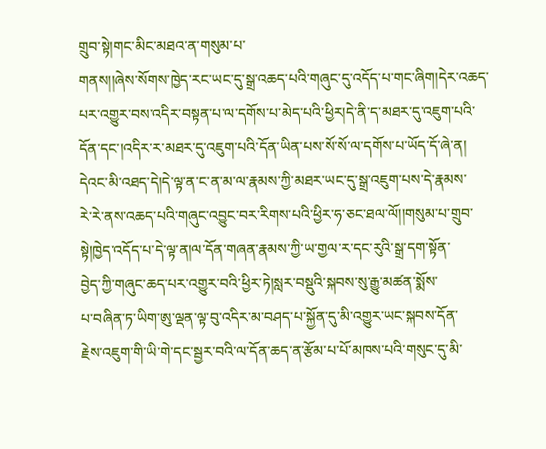གྲུབ་སྟེ།གང་མིང་མཐའ་ན་གསུམ་པ་
གནས།།ཞེས་སོགས་ཁྱེད་རང་ཡང་དུ་སྒྲ་འཆད་པའི་གཞུང་དུ་འདོད་པ་གང་ཞིག།དེར་འཆད་
པར་འགྱུར་བས་འདིར་བསྟན་པ་ལ་དགོས་པ་མེད་པའི་ཕྱིར།དེ་ནི་ད་མཐར་དུ་འཇུག་པའི་
དོན་དང་།འདིར་ར་མཐར་དུ་འཇུག་པའི་དོན་ཡིན་པས་སོ་སོ་ལ་དགོས་པ་ཡོད་དོ་ཞེ་ན།
དེའང་མི་འཐད་དེ།དེ་ལྟ་ན་ང་ན་མ་ལ་རྣམས་ཀྱི་མཐར་ཡང་དུ་སྒྲ་འཇུག་པས་དེ་རྣམས་
རེ་རེ་ནས་འཆད་པའི་གཞུང་འབྱུང་བར་རིགས་པའི་ཕྱིར་ཧ་ཅང་ཐལ་ལོ།།གསུམ་པ་གྲུབ་
སྟེ།ཁྱེད་འདོད་པ་དེ་ལྟ་ན།ལ་དོན་གཞན་རྣམས་ཀྱི་ཡ་གྱལ་ར་དང་རུའི་སྒྲ་དག་སྟོན་
བྱེད་ཀྱི་གཞུང་ཆད་པར་འགྱུར་བའི་ཕྱིར་ཏེ།སླར་བསྡུའི་སྐབས་སུ་རྒྱུ་མཚན་སྨོས་
པ་བཞིན་ཏ་ཡིག་ཨུ་ལྡན་ལྟ་བུ་འདིར་མ་བཤད་པ་སྐྱོན་དུ་མི་འགྱུར་ཡང་སྐབས་དོན་
རྗེས་འཇུག་གི་ཡི་གེ་དང་སྦྱར་བའི་ལ་དོན་ཆད་ན་རྩོམ་པ་པོ་མཁས་པའི་གསུང་དུ་མི་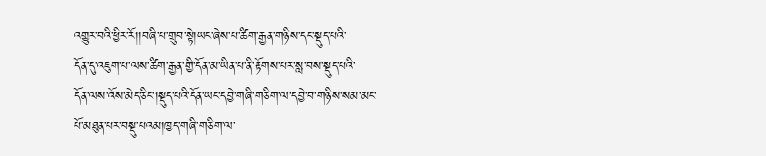འགྱུར་བའི་ཕྱིར་རོ།།བཞི་པ་གྲུབ་སྟེ།ཡང་ཞེས་པ་ཚིག་རྒྱན་གཉིས་དང་སྡུད་པའི་
དོན་དུ་འཇུག་པ་ལས་ཚིག་རྒྱན་གྱི་དོན་མ་ཡིན་པ་ནི་རྟོགས་པར་སླ་བས་སྡུད་པའི་
དོན་ལས་འོས་མེད་ཅིང་།སྡུད་པའི་དོན་ཡང་དབྱེ་གཞི་གཅིག་ལ་དབྱེ་བ་གཉིས་སམ་མང་
པོ་མཐུན་པར་བསྡུ་པའམ།ཁྱད་གཞི་གཅིག་ལ་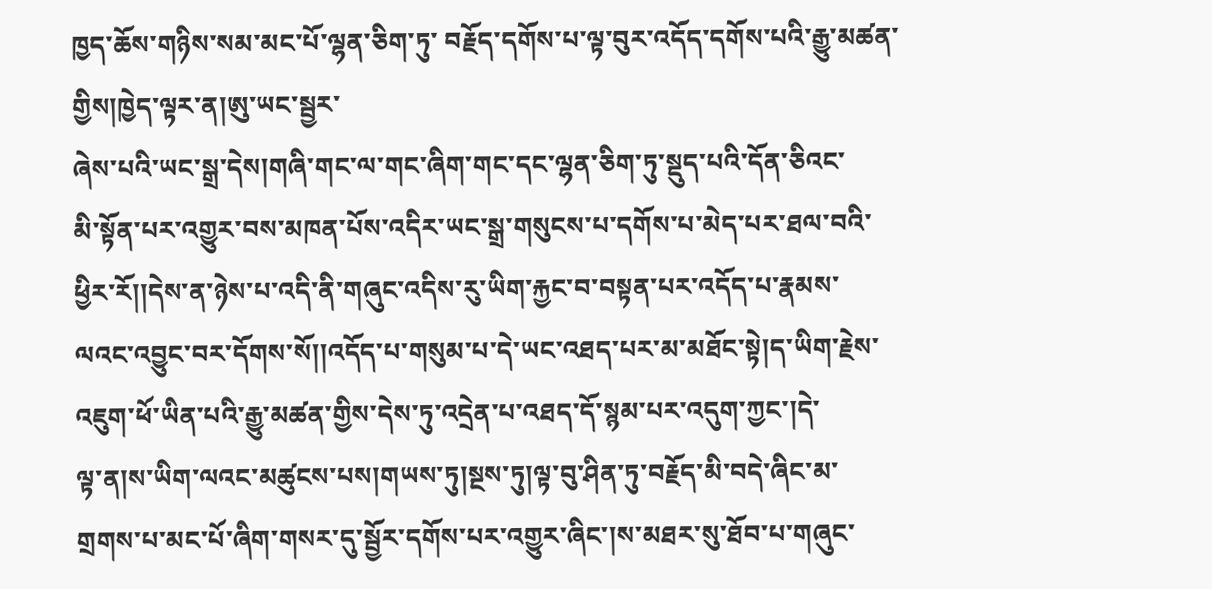ཁྱད་ཆོས་གཉིས་སམ་མང་པོ་ལྷན་ཅིག་ཏུ་ བརྗོད་དགོས་པ་ལྟ་བུར་འདོད་དགོས་པའི་རྒྱུ་མཚན་གྱིས།ཁྱེད་ལྟར་ན།ཨུ་ཡང་སྦྱར་
ཞེས་པའི་ཡང་སྒྲ་དེས།གཞི་གང་ལ་གང་ཞིག་གང་དང་ལྷན་ཅིག་ཏུ་སྡུད་པའི་དོན་ཅིའང་
མི་སྟོན་པར་འགྱུར་བས་མཁན་པོས་འདིར་ཡང་སྒྲ་གསུངས་པ་དགོས་པ་མེད་པར་ཐལ་བའི་
ཕྱིར་རོ།།དེས་ན་ཉེས་པ་འདི་ནི་གཞུང་འདིས་རུ་ཡིག་རྐྱང་བ་བསྟན་པར་འདོད་པ་རྣམས་
ལའང་འབྱུང་བར་དོགས་སོ།།འདོད་པ་གསུམ་པ་དེ་ཡང་འཐད་པར་མ་མཐོང་སྟེ།ད་ཡིག་རྗེས་
འཇུག་ཕོ་ཡིན་པའི་རྒྱུ་མཚན་གྱིས་དེས་ཏུ་འདྲེན་པ་འཐད་དོ་སྙམ་པར་འདུག་ཀྱང་།དེ་
ལྟ་ན།ས་ཡིག་ལའང་མཚུངས་པས།གཡས་ཏུ།སྔས་ཏུ།ལྟ་བུ་ཤིན་ཏུ་བརྗོད་མི་བདེ་ཞིང་མ་
གྲགས་པ་མང་པོ་ཞིག་གསར་དུ་སྦྱོར་དགོས་པར་འགྱུར་ཞིང་།ས་མཐར་སུ་ཐོབ་པ་གཞུང་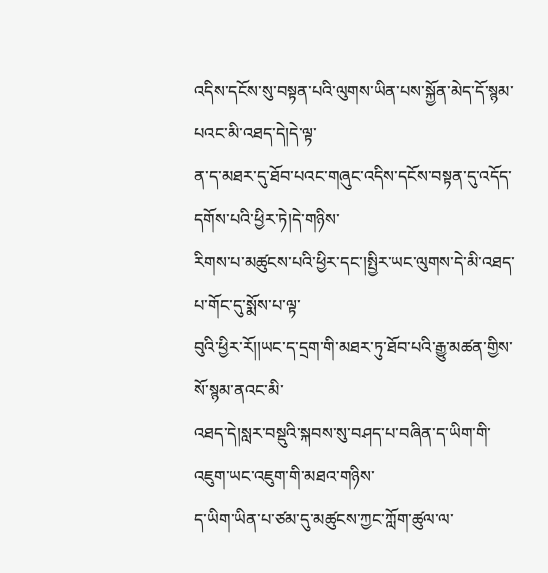འདིས་དངོས་སུ་བསྟན་པའི་ལུགས་ཡིན་པས་སྐྱོན་མེད་དོ་སྙམ་པའང་མི་འཐད་དེ།དེ་ལྟ་
ན་ད་མཐར་དུ་ཐོབ་པའང་གཞུང་འདིས་དངོས་བསྟན་དུ་འདོད་དགོས་པའི་ཕྱིར་ཏེ།དེ་གཉིས་
རིགས་པ་མཚུངས་པའི་ཕྱིར་དང་།སྤྱིར་ཡང་ལུགས་དེ་མི་འཐད་པ་གོང་དུ་སྨོས་པ་ལྟ་
བུའི་ཕྱིར་རོ།།ཡང་ད་དྲག་གི་མཐར་ཏུ་ཐོབ་པའི་རྒྱུ་མཚན་གྱིས་སོ་སྙམ་ནའང་མི་
འཐད་དེ།སླར་བསྡུའི་སྐབས་སུ་བཤད་པ་བཞིན་ད་ཡིག་གི་འཇུག་ཡང་འཇུག་གི་མཐའ་གཉིས་
ད་ཡིག་ཡིན་པ་ཙམ་དུ་མཚུངས་ཀྱང་ཀློག་ཚུལ་ལ་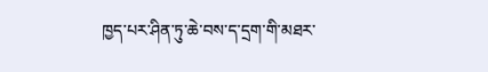ཁྱད་པར་ཤིན་ཏུ་ཆེ་བས་ད་དྲག་གི་མཐར་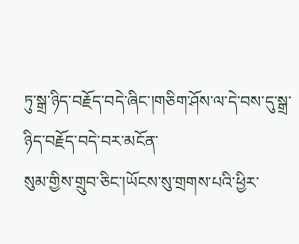ཏུ་སྒྲ་ཉིད་བརྗོད་བདེ་ཞིང་།གཅིག་ཤོས་ལ་དེ་བས་དུ་སྒྲ་ཉིད་བརྗོད་བདེ་བར་མངོན་
སུམ་གྱིས་གྲུབ་ཅིང་།ཡོངས་སུ་གྲགས་པའི་ཕྱིར་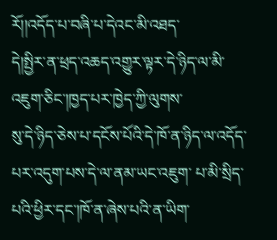རོ།།འདོད་པ་བཞི་པ་དེའང་མི་འཐད་
དེ།སྤྱིར་ན་ཕྲད་འཆད་འགྱུར་ལྟར་དེ་ཉིད་ལ་མི་འཇུག་ཅིང་།ཁྱད་པར་ཁྱེད་ཀྱི་ལུགས་
སུ་དེ་ཉིད་ཅེས་པ་དངོས་པོའི་དེ་ཁོ་ན་ཉིད་ལ་འདོད་པར་འདུག་པས་དེ་ལ་ནམ་ཡང་འཇུག་ པ་མི་སྲིད་པའི་ཕྱིར་དང་།ཁོ་ན་ཞེས་པའི་ན་ཡིག་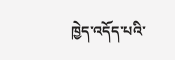ཁྱེད་འདོད་པའི་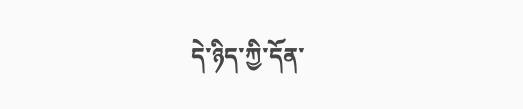དེ་ཉིད་ཀྱི་དོན་